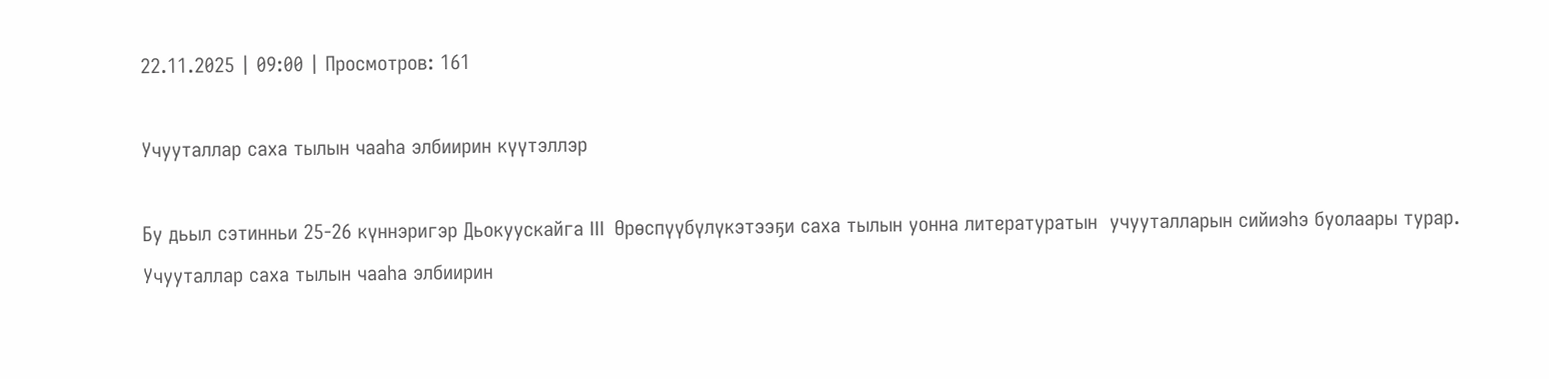22.11.2025 | 09:00 | Просмотров: 161

Учууталлар саха тылын чааһа элбиирин күүтэллэр

Бу дьыл сэтинньи 25-26 күннэригэр Дьокуускайга III  Өрөспүүбүлүкэтээҕи саха тылын уонна литературатын  учууталларын сийиэһэ буолаары турар.
Учууталлар саха тылын чааһа элбиирин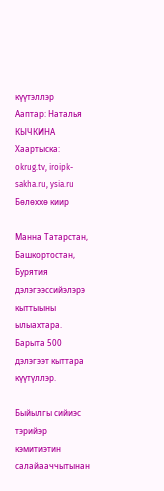күүтэллэр
Ааптар: Наталья КЫЧКИНА
Хаартыска: okrug.tv, iroipk-sakha.ru, ysia.ru
Бөлөххө киир

Манна Татарстан, Башкортостан, Бурятия дэлэгээссийэлэрэ кыттыыны ылыахтара. Барыта 500 дэлэгээт кыттара күүтүллэр.

Быйылгы сийиэс тэрийэр кэмитиэтин салайааччытынан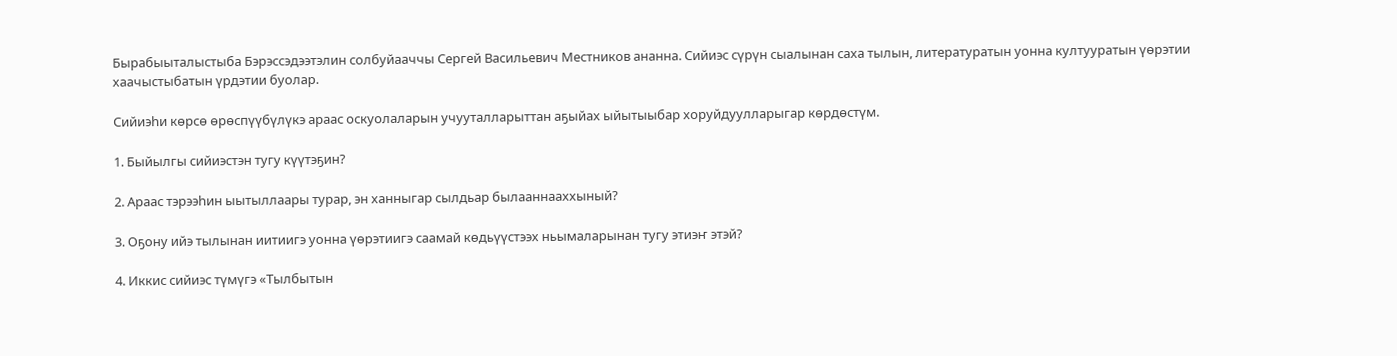Бырабыыталыстыба Бэрэссэдээтэлин солбуйааччы Сергей Васильевич Местников ананна. Сийиэс сүрүн сыалынан саха тылын, литературатын уонна култууратын үөрэтии хаачыстыбатын үрдэтии буолар.

Сийиэһи көрсө өрөспүүбүлүкэ араас оскуолаларын учууталларыттан аҕыйах ыйытыыбар хоруйдуулларыгар көрдөстүм.

1. Быйылгы сийиэстэн тугу күүтэҕин?

2. Араас тэрээһин ыытыллаары турар, эн ханныгар сылдьар былааннааххыный?

3. Оҕону ийэ тылынан иитиигэ уонна үөрэтиигэ саамай көдьүүстээх ньымаларынан тугу этиэҥ этэй?

4. Иккис сийиэс түмүгэ «Тылбытын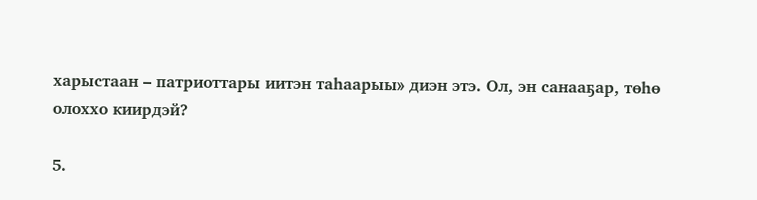харыстаан – патриоттары иитэн таһаарыы» диэн этэ. Ол, эн санааҕар, төһө олоххо киирдэй?

5.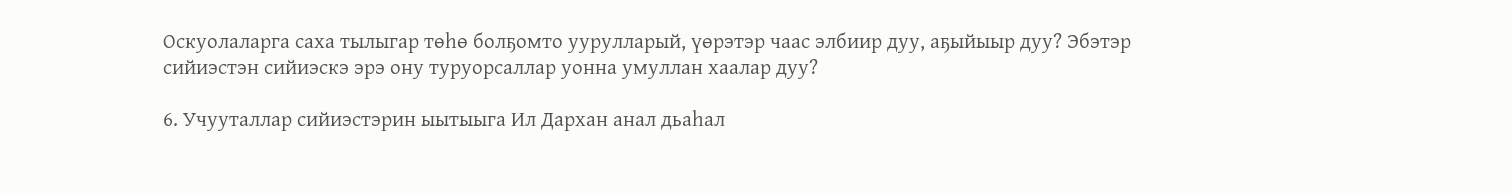Оскуолаларга саха тылыгар төһө болҕомто уурулларый, үөрэтэр чаас элбиир дуу, аҕыйыыр дуу? Эбэтэр сийиэстэн сийиэскэ эрэ ону туруорсаллар уонна умуллан хаалар дуу?

6. Учууталлар сийиэстэрин ыытыыга Ил Дархан анал дьаһал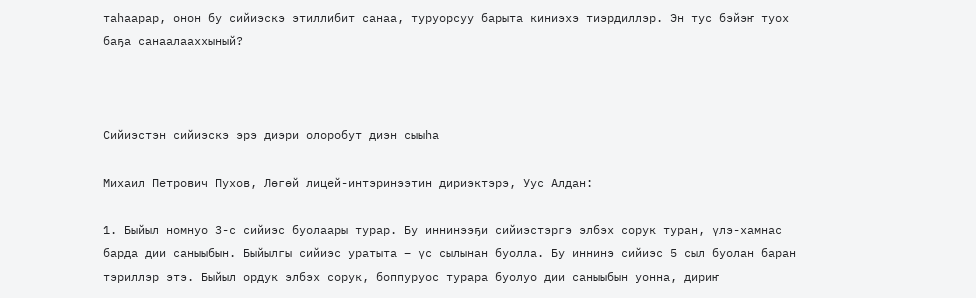таһаарар, онон бу сийиэскэ этиллибит санаа, туруорсуу барыта киниэхэ тиэрдиллэр. Эн тус бэйэҥ туох баҕа санаалааххыный?



Сийиэстэн сийиэскэ эрэ диэри олоробут диэн сыыһа

Михаил Петрович Пухов, Лөгөй лицей-интэринээтин дириэктэрэ, Уус Алдан:

1. Быйыл номнуо 3-с сийиэс буолаары турар. Бу иннинээҕи сийиэстэргэ элбэх сорук туран, үлэ-хамнас барда дии саныыбын. Быйылгы сийиэс уратыта – үс сылынан буолла. Бу иннинэ сийиэс 5 сыл буолан баран тэриллэр этэ. Быйыл ордук элбэх сорук, боппуруос турара буолуо дии саныыбын уонна, дириҥ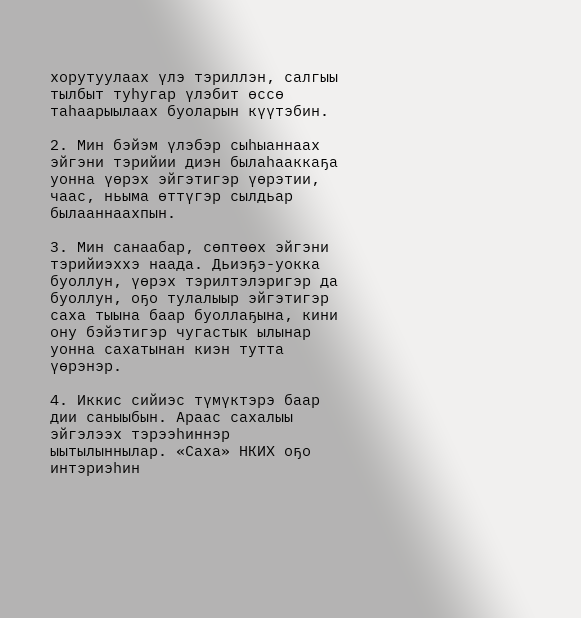хорутуулаах үлэ тэриллэн, салгыы тылбыт туһугар үлэбит өссө таһаарыылаах буоларын күүтэбин.

2. Мин бэйэм үлэбэр сыһыаннаах эйгэни тэрийии диэн былаһааккаҕа уонна үөрэх эйгэтигэр үөрэтии, чаас, ньыма өттүгэр сылдьар былааннаахпын.

3. Мин санаабар, сөптөөх эйгэни тэрийиэххэ наада. Дьиэҕэ-уокка буоллун, үөрэх тэрилтэлэригэр да буоллун, оҕо тулалыыр эйгэтигэр саха тыына баар буоллаҕына, кини ону бэйэтигэр чугастык ылынар уонна сахатынан киэн тутта үөрэнэр.

4. Иккис сийиэс түмүктэрэ баар дии саныыбын. Араас сахалыы эйгэлээх тэрээһиннэр ыытылыннылар. «Саха» НКИХ оҕо интэриэһин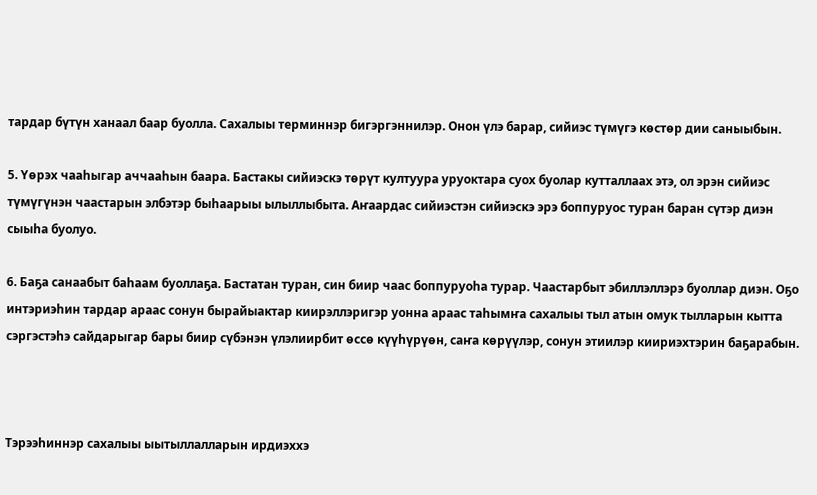тардар бүтүн ханаал баар буолла. Сахалыы терминнэр бигэргэннилэр. Онон үлэ барар, сийиэс түмүгэ көстөр дии саныыбын.

5. Үөрэх чааһыгар аччааһын баара. Бастакы сийиэскэ төрүт култуура уруоктара суох буолар кутталлаах этэ, ол эрэн сийиэс түмүгүнэн чаастарын элбэтэр быһаарыы ылыллыбыта. Аҥаардас сийиэстэн сийиэскэ эрэ боппуруос туран баран сүтэр диэн сыыһа буолуо.

6. Баҕа санаабыт баһаам буоллаҕа. Бастатан туран, син биир чаас боппуруоһа турар. Чаастарбыт эбиллэллэрэ буоллар диэн. Оҕо интэриэһин тардар араас сонун бырайыактар киирэллэригэр уонна араас таһымҥа сахалыы тыл атын омук тылларын кытта сэргэстэһэ сайдарыгар бары биир сүбэнэн үлэлиирбит өссө күүһүрүөн, саҥа көрүүлэр, сонун этиилэр киириэхтэрин баҕарабын.



Тэрээһиннэр сахалыы ыытыллалларын ирдиэххэ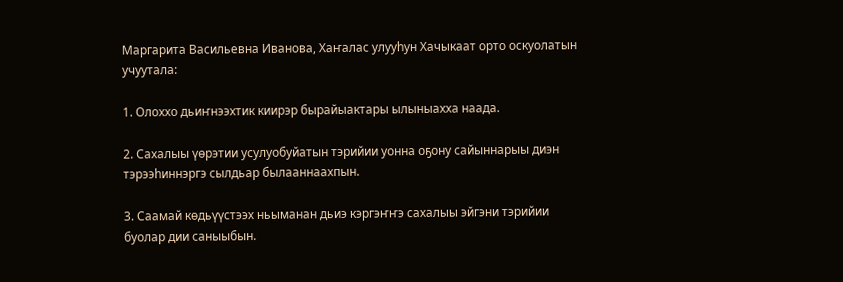Маргарита Васильевна Иванова, Хаҥалас улууһун Хачыкаат орто оскуолатын учуутала:

1. Олоххо дьиҥнээхтик киирэр бырайыактары ылыныахха наада.

2. Сахалыы үөрэтии усулуобуйатын тэрийии уонна оҕону сайыннарыы диэн тэрээһиннэргэ сылдьар былааннаахпын.

3. Саамай көдьүүстээх ньыманан дьиэ кэргэҥҥэ сахалыы эйгэни тэрийии буолар дии саныыбын.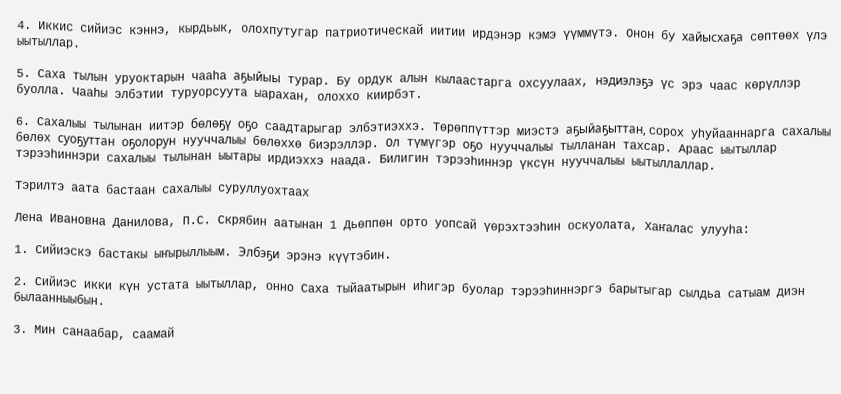4. Иккис сийиэс кэннэ, кырдьык, олохпутугар патриотическай иитии ирдэнэр кэмэ үүммүтэ. Онон бу хайысхаҕа сөптөөх үлэ ыытыллар.

5. Саха тылын уруоктарын чааһа аҕыйыы турар. Бу ордук алын кылаастарга охсуулаах, нэдиэлэҕэ үс эрэ чаас көрүллэр буолла. Чааһы элбэтии туруорсуута ыарахан, олоххо киирбэт.

6. Сахалыы тылынан иитэр бөлөҕү оҕо саадтарыгар элбэтиэххэ. Төрөппүттэр миэстэ аҕыйаҕыттан, сорох уһуйааннарга сахалыы бөлөх суоҕуттан оҕолорун нууччалыы бөлөххө биэрэллэр. Ол түмүгэр оҕо нууччалыы тылланан тахсар. Араас ыытыллар тэрээһиннэри сахалыы тылынан ыытары ирдиэххэ наада. Билигин тэрээһиннэр үксүн нууччалыы ыытыллаллар.

Тэрилтэ аата бастаан сахалыы суруллуохтаах

Лена Ивановна Данилова, П.С. Скрябин аатынан 1 Дьөппөн орто уопсай үөрэхтээһин оскуолата, Хаҥалас улууһа:

1. Сийиэскэ бастакы ыҥырыллыым. Элбэҕи эрэнэ күүтэбин.

2. Сийиэс икки күн устата ыытыллар, онно Саха тыйаатырын иһигэр буолар тэрээһиннэргэ барытыгар сылдьа сатыам диэн былаанныыбын.

3. Мин санаабар, саамай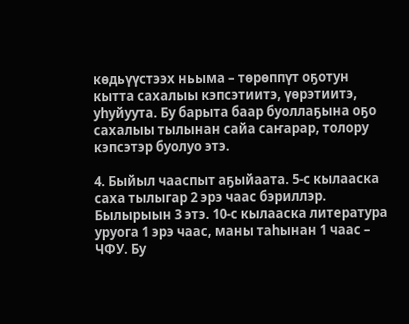көдьүүстээх ньыма – төрөппүт оҕотун кытта сахалыы кэпсэтиитэ, үөрэтиитэ, уһуйуута. Бу барыта баар буоллаҕына оҕо сахалыы тылынан сайа саҥарар, толору кэпсэтэр буолуо этэ.

4. Быйыл чааспыт аҕыйаата. 5-с кылааска саха тылыгар 2 эрэ чаас бэриллэр. Былырыын 3 этэ. 10-с кылааска литература уруога 1 эрэ чаас, маны таһынан 1 чаас – ЧФУ. Бу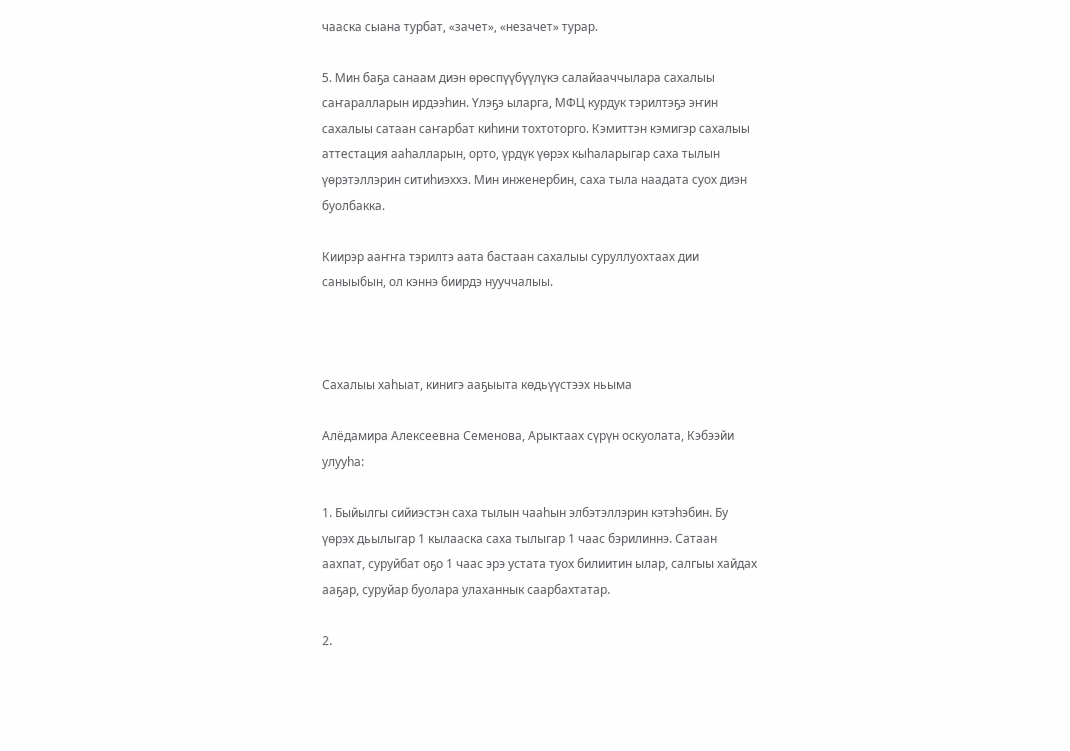чааска сыана турбат, «зачет», «незачет» турар.

5. Мин баҕа санаам диэн өрөспүүбүүлүкэ салайааччылара сахалыы саҥаралларын ирдээһин. Үлэҕэ ыларга, МФЦ курдук тэрилтэҕэ эҥин сахалыы сатаан саҥарбат киһини тохтоторго. Кэмиттэн кэмигэр сахалыы аттестация ааһалларын, орто, үрдүк үөрэх кыһаларыгар саха тылын үөрэтэллэрин ситиһиэххэ. Мин инженербин, саха тыла наадата суох диэн буолбакка.

Киирэр ааҥҥа тэрилтэ аата бастаан сахалыы суруллуохтаах дии саныыбын, ол кэннэ биирдэ нууччалыы.



Сахалыы хаһыат, кинигэ ааҕыыта көдьүүстээх ньыма

Алёдамира Алексеевна Семенова, Арыктаах сүрүн оскуолата, Кэбээйи улууһа:

1. Быйылгы сийиэстэн саха тылын чааһын элбэтэллэрин кэтэһэбин. Бу үөрэх дьылыгар 1 кылааска саха тылыгар 1 чаас бэрилиннэ. Сатаан аахпат, суруйбат оҕо 1 чаас эрэ устата туох билиитин ылар, салгыы хайдах ааҕар, суруйар буолара улаханнык саарбахтатар.

2.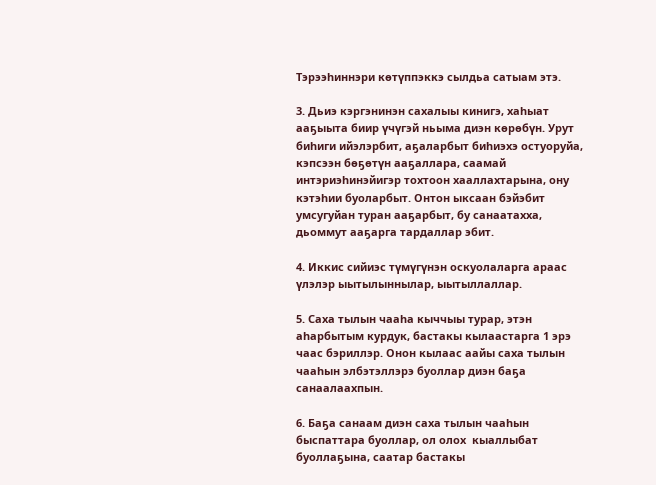Тэрээһиннэри көтүппэккэ сылдьа сатыам этэ.

3. Дьиэ кэргэнинэн сахалыы кинигэ, хаһыат ааҕыыта биир үчүгэй ньыма диэн көрөбүн. Урут биһиги ийэлэрбит, аҕаларбыт биһиэхэ остуоруйа, кэпсээн бөҕөтүн ааҕаллара, саамай интэриэһинэйигэр тохтоон хааллахтарына, ону кэтэһии буоларбыт. Онтон ыксаан бэйэбит умсугуйан туран ааҕарбыт, бу санаатахха, дьоммут ааҕарга тардаллар эбит.

4. Иккис сийиэс түмүгүнэн оскуолаларга араас үлэлэр ыытылыннылар, ыытыллаллар.

5. Саха тылын чааһа кыччыы турар, этэн аһарбытым курдук, бастакы кылаастарга 1 эрэ чаас бэриллэр. Онон кылаас аайы саха тылын чааһын элбэтэллэрэ буоллар диэн баҕа санаалаахпын.

6. Баҕа санаам диэн саха тылын чааһын быспаттара буоллар, ол олох  кыаллыбат буоллаҕына, саатар бастакы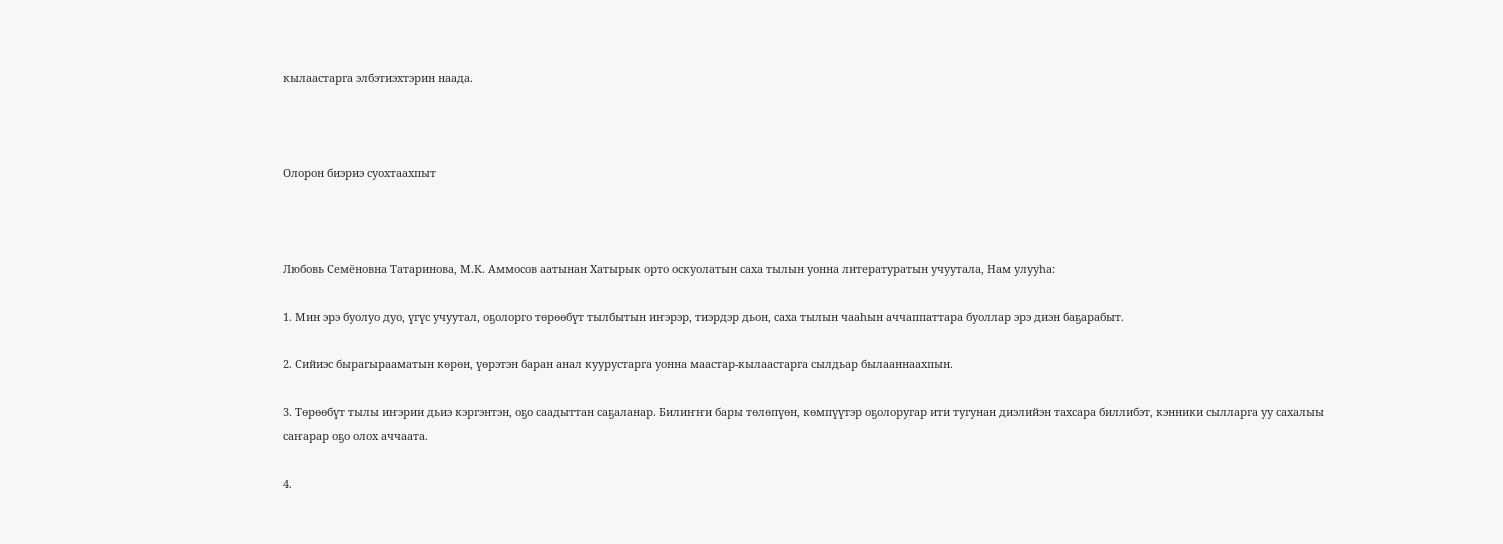кылаастарга элбэтиэхтэрин наада.



Олорон биэриэ суохтаахпыт



Любовь Семёновна Татаринова, М.К. Аммосов аатынан Хатырык орто оскуолатын саха тылын уонна литературатын учуутала, Нам улууһа:

1. Мин эрэ буолуо дуо, үгүс учуутал, оҕолорго төрөөбүт тылбытын иҥэрэр, тиэрдэр дьон, саха тылын чааһын аччаппаттара буоллар эрэ диэн баҕарабыт.

2. Сийиэс бырагырааматын көрөн, үөрэтэн баран анал куурустарга уонна маастар-кылаастарга сылдьар былааннаахпын.

3. Төрөөбүт тылы иҥэрии дьиэ кэргэнтэн, оҕо саадыттан саҕаланар. Билиҥҥи бары төлөпүөн, көмпүүтэр оҕолоругар ити тугунан диэлийэн тахсара биллибэт, кэнники сылларга уу сахалыы саҥарар оҕо олох аччаата.

4.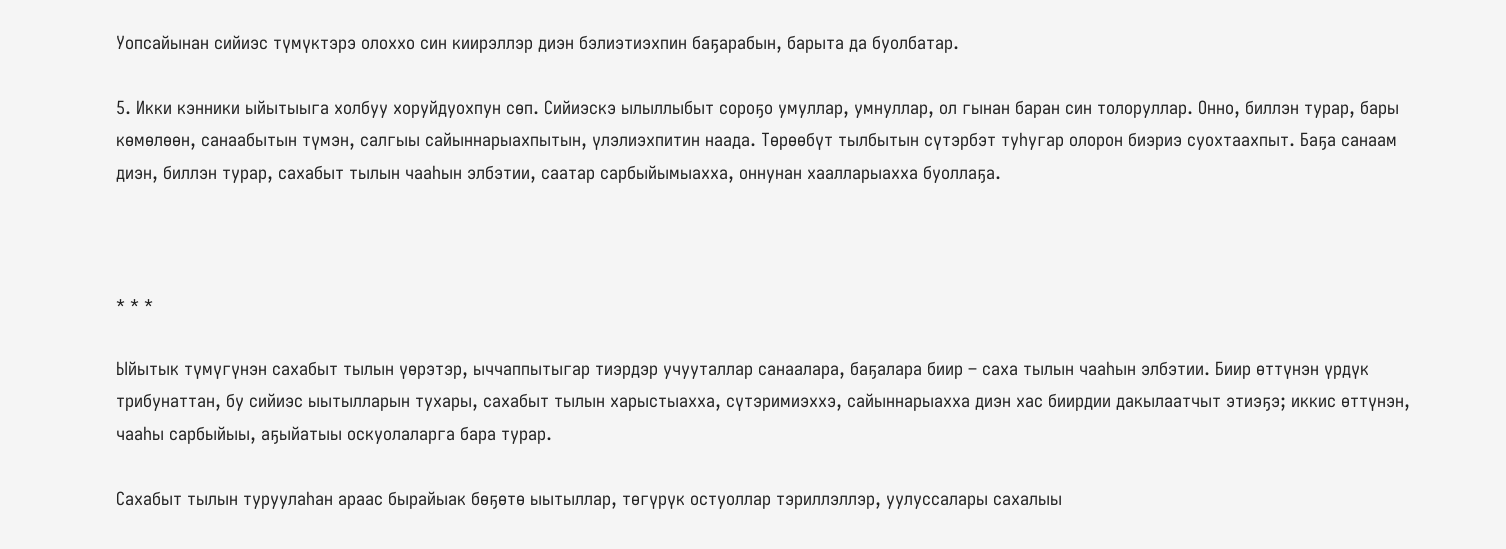Уопсайынан сийиэс түмүктэрэ олоххо син киирэллэр диэн бэлиэтиэхпин баҕарабын, барыта да буолбатар.

5. Икки кэнники ыйытыыга холбуу хоруйдуохпун сөп. Сийиэскэ ылыллыбыт сороҕо умуллар, умнуллар, ол гынан баран син толоруллар. Онно, биллэн турар, бары көмөлөөн, санаабытын түмэн, салгыы сайыннарыахпытын, үлэлиэхпитин наада. Төрөөбүт тылбытын сүтэрбэт туһугар олорон биэриэ суохтаахпыт. Баҕа санаам диэн, биллэн турар, сахабыт тылын чааһын элбэтии, саатар сарбыйымыахха, оннунан хаалларыахха буоллаҕа.



* * *

Ыйытык түмүгүнэн сахабыт тылын үөрэтэр, ыччаппытыгар тиэрдэр учууталлар санаалара, баҕалара биир – саха тылын чааһын элбэтии. Биир өттүнэн үрдүк трибунаттан, бу сийиэс ыытылларын тухары, сахабыт тылын харыстыахха, сүтэримиэххэ, сайыннарыахха диэн хас биирдии дакылаатчыт этиэҕэ; иккис өттүнэн, чааһы сарбыйыы, аҕыйатыы оскуолаларга бара турар.

Сахабыт тылын туруулаһан араас бырайыак бөҕөтө ыытыллар, төгүрүк остуоллар тэриллэллэр, уулуссалары сахалыы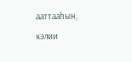ааттааһын, кэлии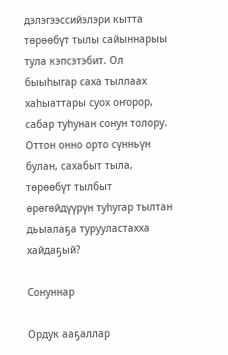дэлэгээссийэлэри кытта төрөөбүт тылы сайыннарыы тула кэпсэтэбит. Ол быыһыгар саха тыллаах хаһыаттары суох оҥорор, сабар туһунан сонун толору. Оттон онно орто сүнньүн булан, сахабыт тыла, төрөөбүт тылбыт өрөгөйдүүрүн туһугар тылтан дьыалаҕа турууластахха хайдаҕый?

Сонуннар

Ордук ааҕаллар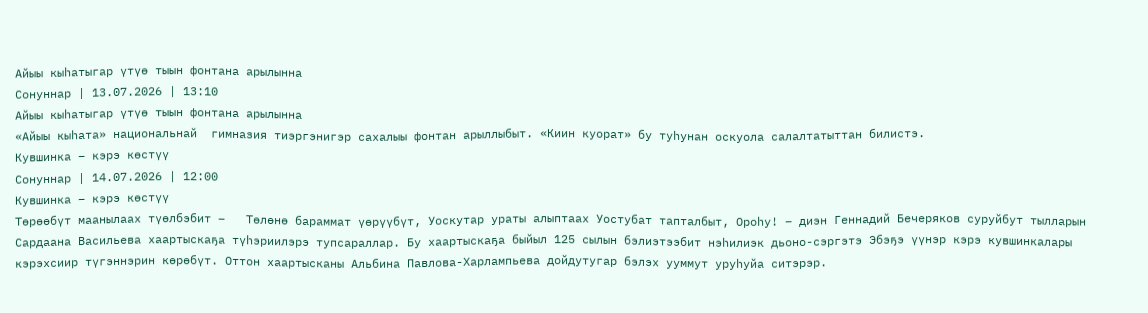Айыы кыһатыгар үтүө тыын фонтана арылынна
Сонуннар | 13.07.2026 | 13:10
Айыы кыһатыгар үтүө тыын фонтана арылынна
«Айыы кыһата» национальнай  гимназия тиэргэнигэр сахалыы фонтан арыллыбыт. «Киин куорат» бу туһунан оскуола салалтатыттан билистэ.
Кувшинка – кэрэ көстүү
Сонуннар | 14.07.2026 | 12:00
Кувшинка – кэрэ көстүү
Төрөөбүт маанылаах түөлбэбит –   Төлөнө бараммат үөрүүбүт, Уоскутар ураты алыптаах Уостубат тапталбыт, Ороһу! – диэн Геннадий Бечеряков суруйбут тылларын Сардаана Васильева хаартыскаҕа түһэриилэрэ тупсараллар. Бу хаартыскаҕа быйыл 125 сылын бэлиэтээбит нэһилиэк дьоно-сэргэтэ Эбэҕэ үүнэр кэрэ кувшинкалары кэрэхсиир түгэннэрин көрөбүт. Оттон хаартысканы Альбина Павлова-Харлампьева дойдутугар бэлэх ууммут уруһуйа ситэрэр.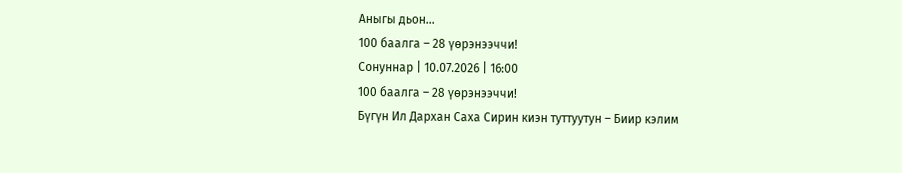Аныгы дьон...
100 баалга – 28 үөрэнээччи!
Сонуннар | 10.07.2026 | 16:00
100 баалга – 28 үөрэнээччи!
Бүгүн Ил Дархан Саха Сирин киэн туттуутун – Биир кэлим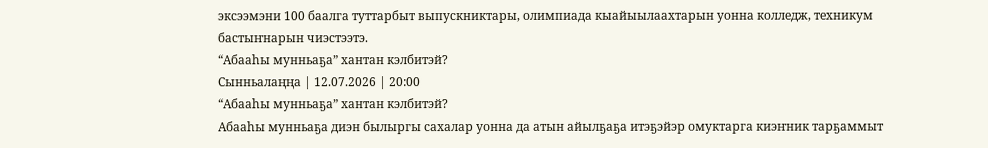эксээмэни 100 баалга туттарбыт выпускниктары, олимпиада кыайыылаахтарын уонна колледж, техникум бастыҥнарын чиэстээтэ.
“Абааһы мунньаҕа” хантан кэлбитэй?
Сынньалаңңа | 12.07.2026 | 20:00
“Абааһы мунньаҕа” хантан кэлбитэй?
Абааһы мунньаҕа диэн былыргы сахалар уонна да атын айылҕаҕа итэҕэйэр омуктарга киэҥник тарҕаммыт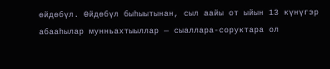өйдөбүл. Өйдөбүл быһыытынан, сыл аайы от ыйын 13 күнүгэр абааһылар мунньахтыыллар — сыаллара-соруктара ол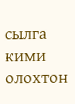сылга кими олохтон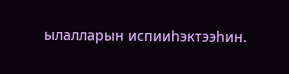ылалларын испииһэктээһин.